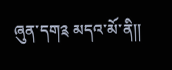ཞུན་དག༉ མདའ་མོ་ནི།།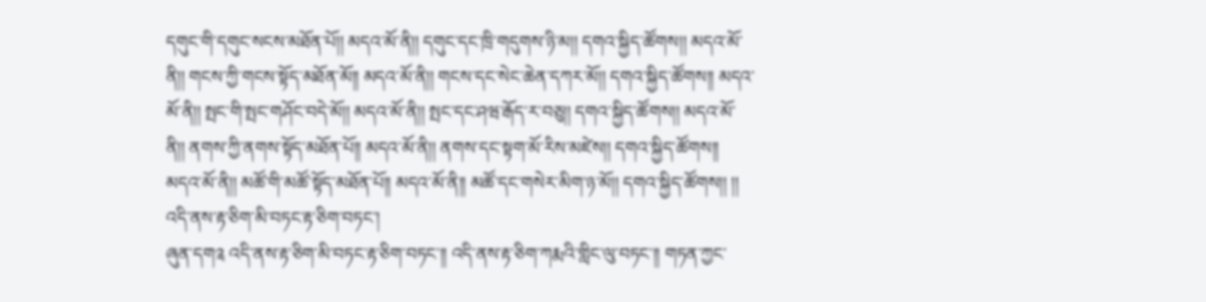དགུང་གི་དགུང་སངས་མཐོན་པོ།། མདའ་མོ་ནི།། དགུང་དང་ཁྲི་གདུགས་ཉི་མ།། དགའ་སྐྱིད་ཚོགས།། མདའ་མོ་ནི།། གངས་ཀྱི་གངས་སྟོད་མཐོན་མོ།། མདའ་མོ་ནི།། གངས་དང་སེང་ཆེན་དཀར་མོ།། དགའ་སྐྱིད་ཚོགས།། མདའ་མོ་ནི།། སྤང་གི་སྤང་གཤོང་བདེ་མོ།། མདའ་མོ་ནི།། སྤང་དང་ཤཝ་རྒོད་ར་བཅུ།། དགའ་སྐྱིད་ཚོགས།། མདའ་མོ་ནི།། ནགས་ཀྱི་ནགས་སྟོད་མཐོན་པོ།། མདའ་མོ་ནི།། ནགས་དང་སྟག་མོ་རིས་མཛེས།། དགའ་སྐྱིད་ཚོགས།། མདའ་མོ་ནི།། མཚོ་གི་མཚོ་སྟོད་མཐོན་པོ།། མདའ་མོ་ནི།། མཚོ་དང་གསེར་མིག་ཉ་མོ།། དགའ་སྐྱིད་ཚོགས།། །།
འདི་ནས་རྟ་ཅིག་མི་བཏང་རྟ་ཅིག་བཏང་།
ཞུན་དག༉ འདི་ནས་རྟ་ཅིག་མི་བཏང་རྟ་ཅིག་བཏང་།། འདི་ནས་རྟ་ཅིག་ཀརྨའི་གླིང་ལུ་བཏང་།། གཏན་ཀྱང་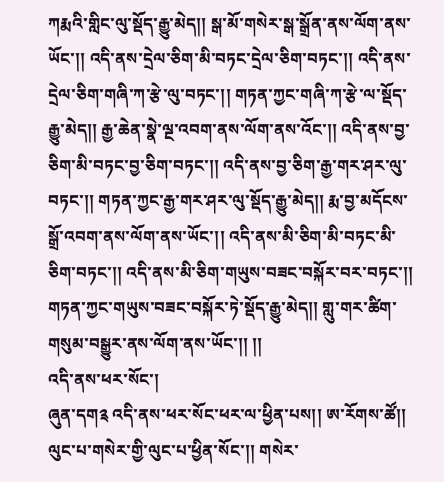ཀརྨའི་གླིང་ལུ་སྡོད་རྒྱུ་མེད།། སྒ་མོ་གསེར་སྒ་སྒྲོན་ནས་ལོག་ནས་ཡོང་།། འདི་ནས་དྲེལ་ཅིག་མི་བཏང་དྲེལ་ཅིག་བཏང་།། འདི་ནས་དྲེལ་ཅིག་གཞི་ཀ་རྩེ་ལུ་བཏང་།། གཏན་ཀྱང་གཞི་ཀ་རྩེ་ལ་སྡོད་རྒྱུ་མེད།། རྒྱ་ཆེན་སྣེ་ལྔ་འབག་ནས་ལོག་ནས་འོང་།། འདི་ནས་བྱ་ཅིག་མི་བཏང་བྱ་ཅིག་བཏང་།། འདི་ནས་བྱ་ཅིག་རྒྱ་གར་ཤར་ལུ་བཏང་།། གཏན་ཀྱང་རྒྱ་གར་ཤར་ལུ་སྡོད་རྒྱུ་མེད།། རྨ་བྱ་མདོངས་སྒྲོ་འབག་ནས་ལོག་ནས་ཡོང་།། འདི་ནས་མི་ཅིག་མི་བཏང་མི་ཅིག་བཏང་།། འདི་ནས་མི་ཅིག་གཡུས་བཟང་བསྐོར་བར་བཏང་།། གཏན་ཀྱང་གཡུས་བཟང་བསྐོར་ཏེ་སྡོད་རྒྱུ་མེད།། གླུ་གར་ཚིག་གསུམ་བསྒྱུར་ནས་ལོག་ནས་ཡོང་།། །།
འདི་ནས་ཕར་སོང་།
ཞུན་དག༉ འདི་ནས་ཕར་སོང་ཕར་ལ་ཕྱིན་པས།། ཨ་རོགས་ཚོ།། ལུང་པ་གསེར་གྱི་ལུང་པ་ཕྱིན་སོང་།། གསེར་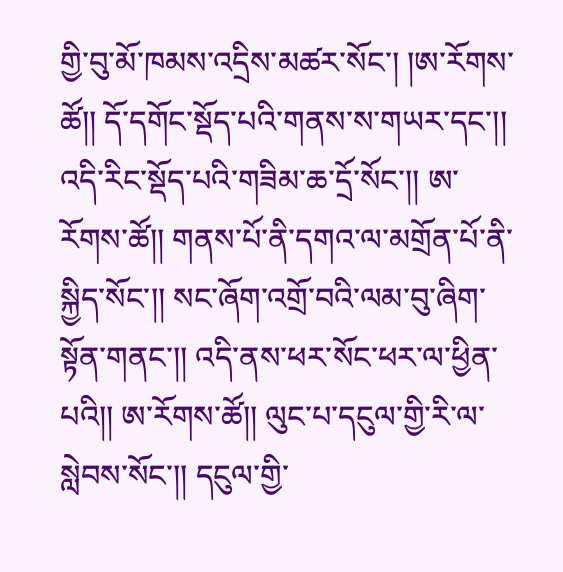གྱི་བུ་མོ་ཁམས་འདྲིས་མཚར་སོང་། །ཨ་རོགས་ཚོ།། དོ་དགོང་སྡོད་པའི་གནས་ས་གཡར་དང་།། འདི་རིང་སྡོད་པའི་གཟིམ་ཆ་དྲོ་སོང་།། ཨ་རོགས་ཚོ།། གནས་པོ་ནི་དགའ་ལ་མགྲོན་པོ་ནི་སྐྱིད་སོང་།། སང་ཞོག་འགྲོ་བའི་ལམ་བུ་ཞིག་སྟོན་གནང་།། འདི་ནས་ཕར་སོང་ཕར་ལ་ཕྱིན་པའི།། ཨ་རོགས་ཚོ།། ལུང་པ་དངུལ་གྱི་རི་ལ་སླེབས་སོང་།། དངུལ་གྱི་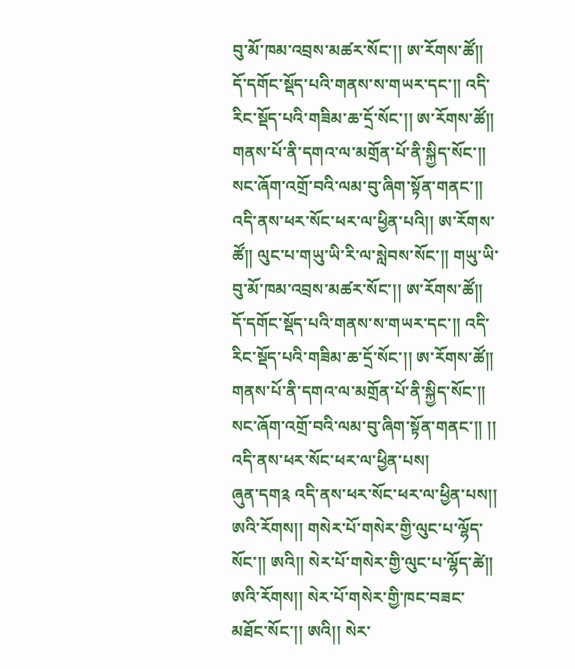བུ་མོ་ཁམ་འབྲས་མཚར་སོང་།། ཨ་རོགས་ཚོ།། དོ་དགོང་སྡོད་པའི་གནས་ས་གཡར་དང་།། འདི་རིང་སྡོད་པའི་གཟིམ་ཆ་དྲོ་སོང་།། ཨ་རོགས་ཚོ།། གནས་པོ་ནི་དགའ་ལ་མགྲོན་པོ་ནི་སྐྱིད་སོང་།། སང་ཞོག་འགྲོ་བའི་ལམ་བུ་ཞིག་སྟོན་གནང་།། འདི་ནས་ཕར་སོང་ཕར་ལ་ཕྱིན་པའི།། ཨ་རོགས་ཚོ།། ལུང་པ་གཡུ་ཡི་རི་ལ་སླེབས་སོང་།། གཡུ་ཡི་བུ་མོ་ཁམ་འབྲས་མཚར་སོང་།། ཨ་རོགས་ཚོ།། དོ་དགོང་སྡོད་པའི་གནས་ས་གཡར་དང་།། འདི་རིང་སྡོད་པའི་གཟིམ་ཆ་དྲོ་སོང་།། ཨ་རོགས་ཚོ།། གནས་པོ་ནི་དགའ་ལ་མགྲོན་པོ་ནི་སྐྱིད་སོང་།། སང་ཞོག་འགྲོ་བའི་ལམ་བུ་ཞིག་སྟོན་གནང་།། །།
འདི་ནས་ཕར་སོང་ཕར་ལ་ཕྱིན་པས།
ཞུན་དག༉ འདི་ནས་ཕར་སོང་ཕར་ལ་ཕྱིན་པས།། ཨའི་རོགས།། གསེར་པོ་གསེར་གྱི་ལུང་པ་ལྷོད་སོང་།། ཨའི།། སེར་པོ་གསེར་གྱི་ལུང་པ་ལྷོད་ཚེ།། ཨའི་རོགས།། སེར་པོ་གསེར་གྱི་ཁང་བཟང་མཐོང་སོང་།། ཨའི།། སེར་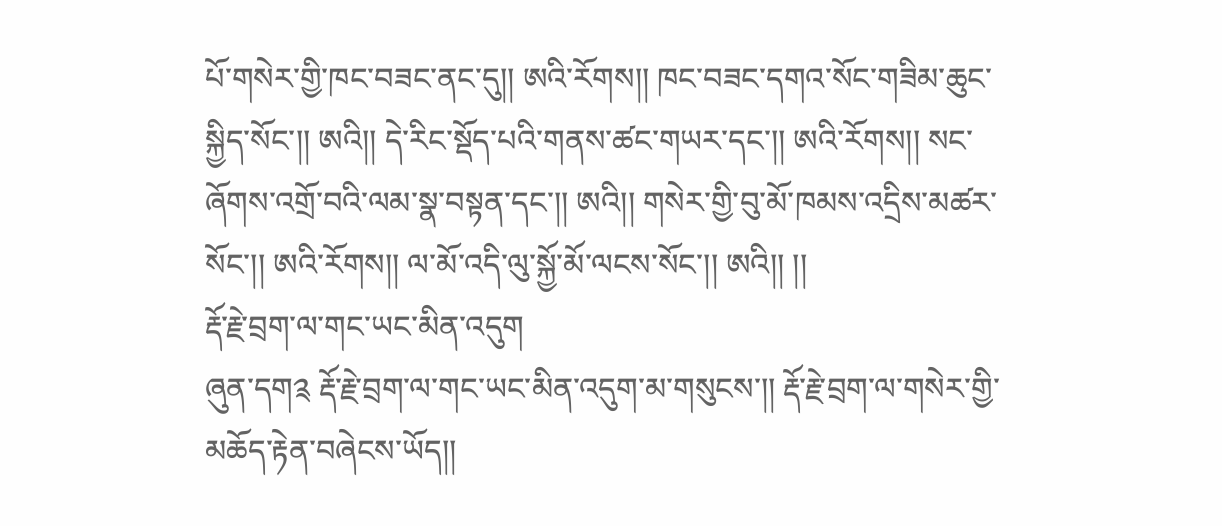པོ་གསེར་གྱི་ཁང་བཟང་ནང་དུ།། ཨའི་རོགས།། ཁང་བཟང་དགའ་སོང་གཟིམ་ཆུང་སྐྱིད་སོང་།། ཨའི།། དེ་རིང་སྡོད་པའི་གནས་ཚང་གཡར་དང་།། ཨའི་རོགས།། སང་ཞོགས་འགྲོ་བའི་ལམ་སྣ་བསྟན་དང་།། ཨའི།། གསེར་གྱི་བུ་མོ་ཁམས་འདྲིས་མཚར་སོང་།། ཨའི་རོགས།། ལ་མོ་འདི་ལུ་སྐྱོ་མོ་ལངས་སོང་།། ཨའི།། །།
རྡོ་རྗེ་བྲག་ལ་གང་ཡང་མིན་འདུག
ཞུན་དག༉ རྡོ་རྗེ་བྲག་ལ་གང་ཡང་མིན་འདུག་མ་གསུངས་།། རྡོ་རྗེ་བྲག་ལ་གསེར་གྱི་མཆོད་རྟེན་བཞེངས་ཡོད།།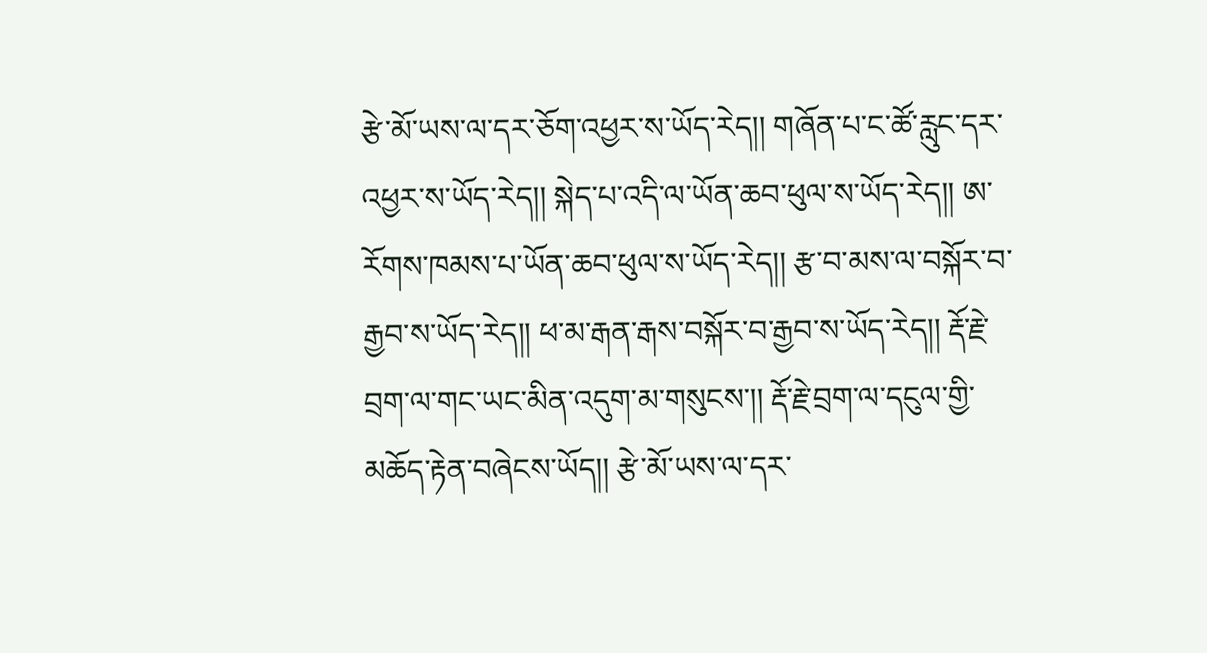རྩེ་མོ་ཡས་ལ་དར་ཅོག་འཕྱར་ས་ཡོད་རེད།། གཞོན་པ་ང་ཚོ་རླུང་དར་འཕྱར་ས་ཡོད་རེད།། སྐེད་པ་འདི་ལ་ཡོན་ཆབ་ཕུལ་ས་ཡོད་རེད།། ཨ་རོགས་ཁམས་པ་ཡོན་ཆབ་ཕུལ་ས་ཡོད་རེད།། རྩ་བ་མས་ལ་བསྐོར་བ་རྒྱབ་ས་ཡོད་རེད།། ཕ་མ་རྒན་རྒས་བསྐོར་བ་རྒྱབ་ས་ཡོད་རེད།། རྡོ་རྗེ་བྲག་ལ་གང་ཡང་མིན་འདུག་མ་གསུངས་།། རྡོ་རྗེ་བྲག་ལ་དངུལ་གྱི་མཆོད་རྟེན་བཞེངས་ཡོད།། རྩེ་མོ་ཡས་ལ་དར་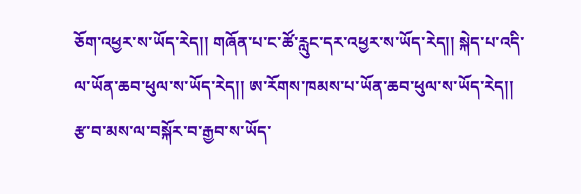ཅོག་འཕྱར་ས་ཡོད་རེད།། གཞོན་པ་ང་ཚོ་རླུང་དར་འཕྱར་ས་ཡོད་རེད།། སྐེད་པ་འདི་ལ་ཡོན་ཆབ་ཕུལ་ས་ཡོད་རེད།། ཨ་རོགས་ཁམས་པ་ཡོན་ཆབ་ཕུལ་ས་ཡོད་རེད།། རྩ་བ་མས་ལ་བསྐོར་བ་རྒྱབ་ས་ཡོད་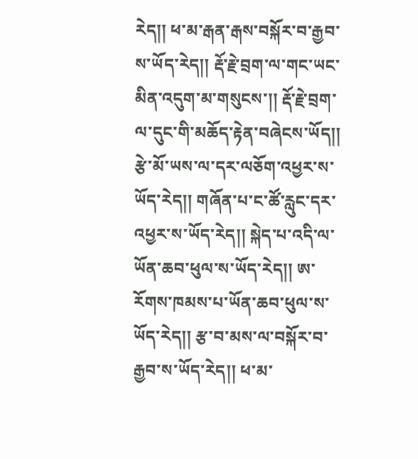རེད།། ཕ་མ་རྒན་རྒས་བསྐོར་བ་རྒྱབ་ས་ཡོད་རེད།། རྡོ་རྗེ་བྲག་ལ་གང་ཡང་མིན་འདུག་མ་གསུངས་།། རྡོ་རྗེ་བྲག་ལ་དུང་གི་མཆོད་རྟེན་བཞེངས་ཡོད།། རྩེ་མོ་ཡས་ལ་དར་ལཅོག་འཕྱར་ས་ཡོད་རེད།། གཞོན་པ་ང་ཚོ་རླུང་དར་འཕྱར་ས་ཡོད་རེད།། སྐེད་པ་འདི་ལ་ཡོན་ཆབ་ཕུལ་ས་ཡོད་རེད།། ཨ་རོགས་ཁམས་པ་ཡོན་ཆབ་ཕུལ་ས་ཡོད་རེད།། རྩ་བ་མས་ལ་བསྐོར་བ་རྒྱབ་ས་ཡོད་རེད།། ཕ་མ་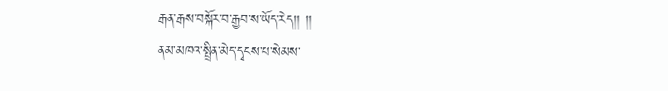རྒན་རྒས་བསྐོར་བ་རྒྱབ་ས་ཡོད་རེད།། །།
ནམ་མཁའ་སྤྲིན་མེད་དྭངས་པ་སེམས་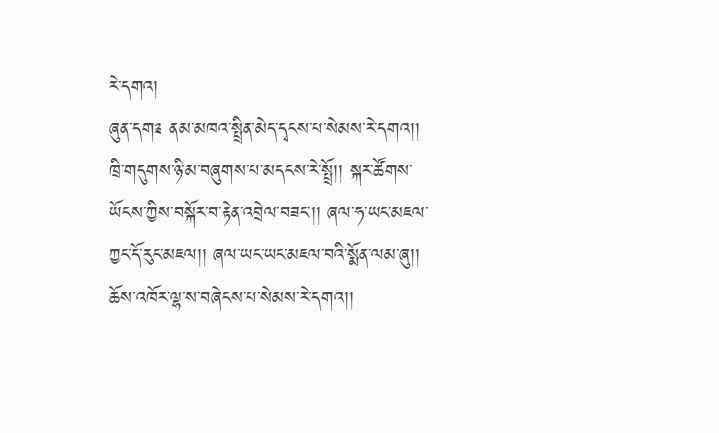རེ་དགའ།
ཞུན་དག༉ ནམ་མཁའ་སྤྲིན་མེད་དྭངས་པ་སེམས་རེ་དགའ།། ཁྲི་གདུགས་ཉི་མ་བཞུགས་པ་མདངས་རེ་སྤྲོ།། སྐར་ཚོགས་ཡོངས་ཀྱིས་བསྐོར་བ་རྟེན་འབྲེལ་བཟང་།། ཞལ་ཧ་ཡང་མཇལ་ཀྱང་དོ་རུང་མཇལ།། ཞལ་ཡང་ཡང་མཇལ་བའི་སྨོན་ལམ་ཞུ།། ཆོས་འཁོར་ལྷ་ས་བཞེངས་པ་སེམས་རེ་དགའ།།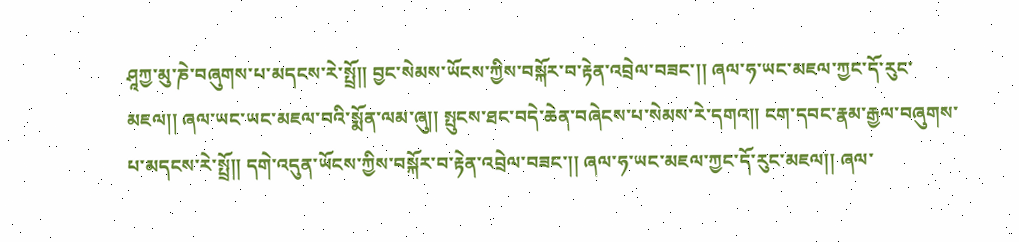ཤཱཀྱ་མུ་ཎེ་བཞུགས་པ་མདངས་རེ་སྤྲོ།། བྱང་སེམས་ཡོངས་ཀྱིས་བསྐོར་བ་རྟེན་འབྲེལ་བཟང་།། ཞལ་ཧ་ཡང་མཇལ་ཀྱང་དོ་རུང་མཇལ།། ཞལ་ཡང་ཡང་མཇལ་བའི་སྨོན་ལམ་ཞུ།། སྤུངས་ཐང་བདེ་ཆེན་བཞེངས་པ་སེམས་རེ་དགའ།། ངག་དབང་རྣམ་རྒྱལ་བཞུགས་པ་མདངས་རེ་སྤྲོ།། དགེ་འདུན་ཡོངས་ཀྱིས་བསྐོར་བ་རྟེན་འབྲེལ་བཟང་།། ཞལ་ཧ་ཡང་མཇལ་ཀྱང་དོ་རུང་མཇལ།། ཞལ་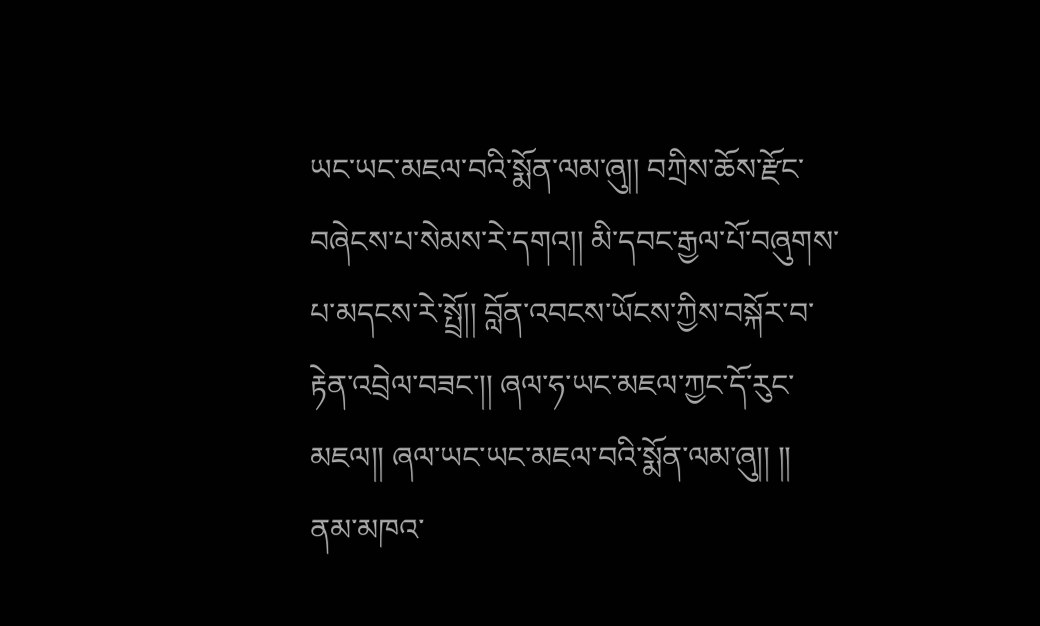ཡང་ཡང་མཇལ་བའི་སྨོན་ལམ་ཞུ།། བཀྲིས་ཆོས་རྫོང་བཞེངས་པ་སེམས་རེ་དགའ།། མི་དབང་རྒྱལ་པོ་བཞུགས་པ་མདངས་རེ་སྤྲོ།། བློན་འབངས་ཡོངས་ཀྱིས་བསྐོར་བ་རྟེན་འབྲེལ་བཟང་།། ཞལ་ཧ་ཡང་མཇལ་ཀྱང་དོ་རུང་མཇལ།། ཞལ་ཡང་ཡང་མཇལ་བའི་སྨོན་ལམ་ཞུ།། །།
ནམ་མཁའ་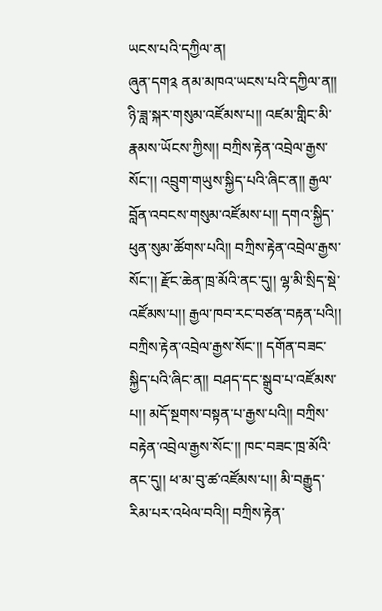ཡངས་པའི་དཀྱིལ་ན།
ཞུན་དག༉ ནམ་མཁའ་ཡངས་པའི་དཀྱིལ་ན།། ཉི་ཟླ་སྐར་གསུམ་འཛོམས་པ།། འཛམ་གླིང་མི་རྣམས་ཡོངས་ཀྱིས།། བཀྲིས་རྟེན་འབྲེལ་རྒྱས་སོང་།། འབྲུག་གཡུས་སྐྱིད་པའི་ཞིང་ན།། རྒྱལ་བློན་འབངས་གསུམ་འཛོམས་པ།། དགའ་སྐྱིད་ཕུན་སུམ་ཚོགས་པའི།། བཀྲིས་རྟེན་འབྲེལ་རྒྱས་སོང་།། རྫོང་ཆེན་ཁྲ་མོའི་ནང་དུ།། ལྷ་མི་སྲིད་སྡེ་འཛོམས་པ།། རྒྱལ་ཁབ་རང་བཙན་བརྟན་པའི།། བཀྲིས་རྟེན་འབྲེལ་རྒྱས་སོང་།། དགོན་བཟང་སྐྱིད་པའི་ཞིང་ན།། བཤད་དང་སྒྲུབ་པ་འཛོམས་པ།། མདོ་སྔགས་བསྟན་པ་རྒྱས་པའི།། བཀྲིས་བརྟེན་འབྲེལ་རྒྱས་སོང་།། ཁང་བཟང་ཁྲ་མོའི་ནང་དུ།། ཕ་མ་བུ་ཚ་འཛོམས་པ།། མི་བརྒྱུད་རིམ་པར་འཕེལ་བའི།། བཀྲིས་རྟེན་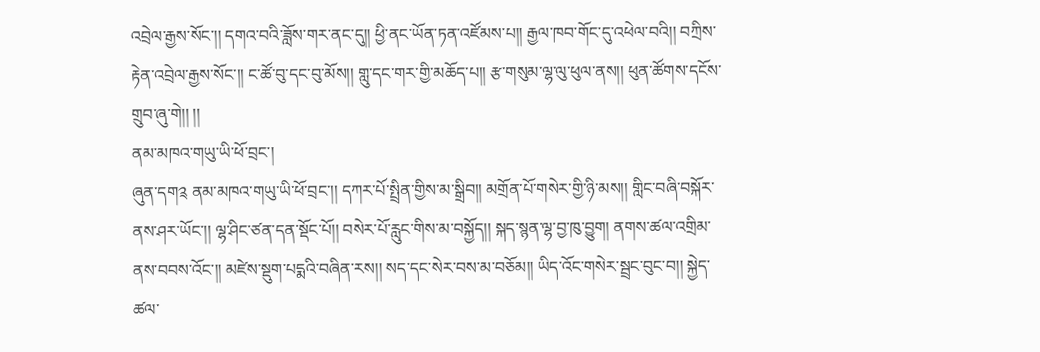འབྲེལ་རྒྱས་སོང་།། དགའ་བའི་ཟློས་གར་ནང་དུ།། ཕྱི་ནང་ཡོན་ཏན་འཛོམས་པ།། རྒྱལ་ཁབ་གོང་དུ་འཕེལ་བའི།། བཀྲིས་རྟེན་འབྲེལ་རྒྱས་སོང་།། ང་ཚོ་བུ་དང་བུ་མོས།། གླུ་དང་གར་གྱི་མཆོད་པ།། རྩ་གསུམ་ལྷ་ལུ་ཕུལ་ནས།། ཕུན་ཚོགས་དངོས་གྲུབ་ཞུ་གེ།། །།
ནམ་མཁའ་གཡུ་ཡི་ཕོ་བྲང་།
ཞུན་དག༉ ནམ་མཁའ་གཡུ་ཡི་ཕོ་བྲང་།། དཀར་པོ་སྤྲིན་གྱིས་མ་སྒྲིབ།། མགྲོན་པོ་གསེར་གྱི་ཉི་མས།། གླིང་བཞི་བསྐོར་ནས་ཤར་ཡོང་།། ལྷ་ཤིང་ཙན་དན་སྡོང་པོ།། བསེར་པོ་རླུང་གིས་མ་བསྐྱོད།། སྐད་སྙན་ལྷ་བྱ་ཁུ་བྱུག། ནགས་ཚལ་འགྲིམ་ནས་བབས་འོང་།། མཛེས་སྡུག་པདྨའི་བཞིན་རས།། སད་དང་སེར་བས་མ་བཅོམ།། ཡིད་འོང་གསེར་སྦྲང་བུང་བ།། སྐྱེད་ཚལ་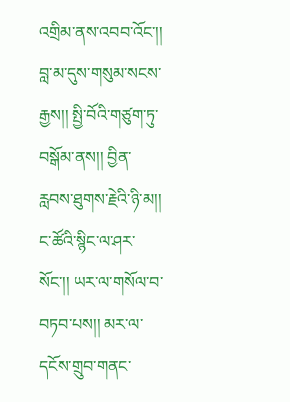འགྲིམ་ནས་འབབ་འོང་།། བླ་མ་དུས་གསུམ་སངས་རྒྱས།། སྤྱི་བོའི་གཙུག་ཏུ་བསྒོམ་ནས།། བྱིན་རླབས་ཐུགས་རྗེའི་ཉི་མ།། ང་ཚོའི་སྙིང་ལ་ཤར་སོང་།། ཡར་ལ་གསོལ་བ་བཏབ་པས།། མར་ལ་དངོས་གྲུབ་གནང་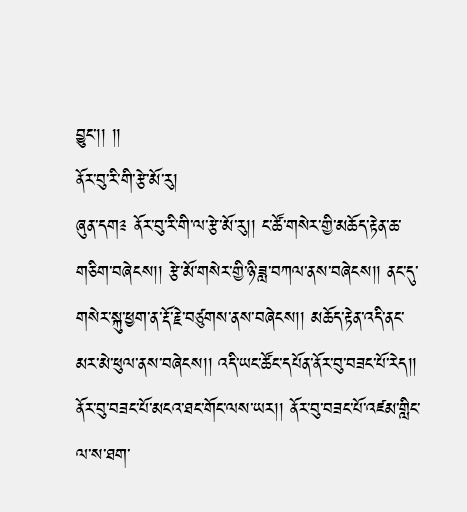བྱུང་།། །།
ནོར་བུ་རི་གི་རྩེ་མོ་རུ།
ཞུན་དག༉ ནོར་བུ་རི་གི་ལ་རྩེ་མོ་རུ།། ང་ཚོ་གསེར་གྱི་མཆོད་རྟེན་ཆ་གཅིག་བཞེངས།། རྩེ་མོ་གསེར་གྱི་ཉི་ཟླ་བཀལ་ནས་བཞེངས།། ནང་དུ་གསེར་སྐུ་ཕྱག་ན་རྡོ་རྗེ་བཙུགས་ནས་བཞེངས།། མཆོད་རྟེན་འདི་ནང་མར་མེ་ཕུལ་ནས་བཞེངས།། འདི་ཡང་ཚོང་དཔོན་ནོར་བུ་བཟང་པོ་རེད།། ནོར་བུ་བཟང་པོ་མངའ་ཐང་གོང་ལས་ཡར།། ནོར་བུ་བཟང་པོ་འཛམ་གླིང་ལ་ས་ཐག་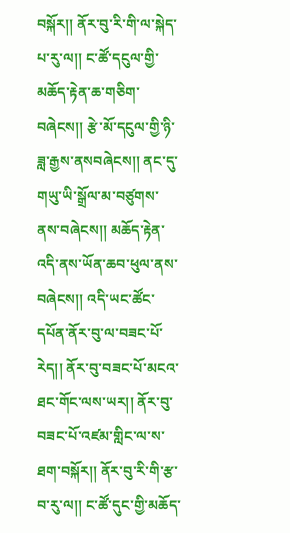བསྐོར།། ནོར་བུ་རི་གི་ལ་སྐེད་པ་རུ་ལ།། ང་ཚོ་དངུལ་གྱི་མཆོད་རྟེན་ཆ་གཅིག་བཞེངས།། རྩེ་མོ་དངུལ་གྱི་ཉི་ཟླ་རྒྱས་ནསབཞེངས།། ནང་དུ་གཡུ་ཡི་སྒྲོལ་མ་བཙུགས་ནས་བཞེངས།། མཆོད་རྟེན་འདི་ནས་ཡོན་ཆབ་ཕུལ་ནས་བཞེངས།། འདི་ཡང་ཚོང་དཔོན་ནོར་བུ་ལ་བཟང་པོ་རེད།། ནོར་བུ་བཟང་པོ་མངའ་ཐང་གོང་ལས་ཡར།། ནོར་བུ་བཟང་པོ་འཛམ་གླིང་ལ་ས་ཐག་བསྐོར།། ནོར་བུ་རི་གི་རྩ་བ་རུ་ལ།། ང་ཚོ་དུང་གྱི་མཆོད་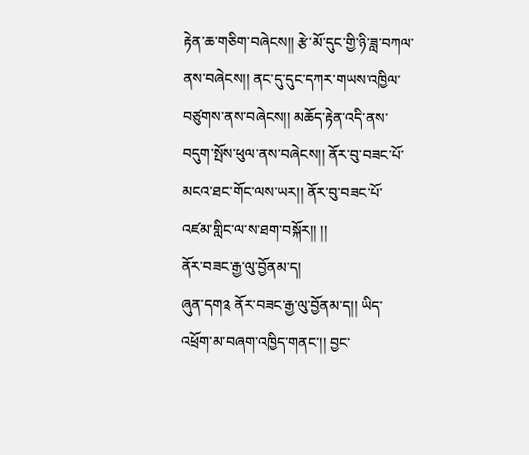རྟེན་ཆ་གཅིག་བཞེངས།། རྩེ་མོ་དུང་གྱི་ཉི་ཟླ་བཀལ་ནས་བཞེངས།། ནང་དུ་དུང་དཀར་གཡས་འཁྱིལ་བཙུགས་ནས་བཞེངས།། མཆོད་རྟེན་འདི་ནས་བདུག་སྤོས་ཕུལ་ནས་བཞེངས།། ནོར་བུ་བཟང་པོ་མངའ་ཐང་གོང་ལས་ཡར།། ནོར་བུ་བཟང་པོ་འཛམ་གླིང་ལ་ས་ཐག་བསྐོར།། །།
ནོར་བཟང་རྒྱ་ལུ་བྱོནམ་ད།
ཞུན་དག༉ ནོར་བཟང་རྒྱ་ལུ་བྱོནམ་ད།། ཡིད་འཕྲོག་མ་བཞག་འཁྱིད་གནང་།། བྱང་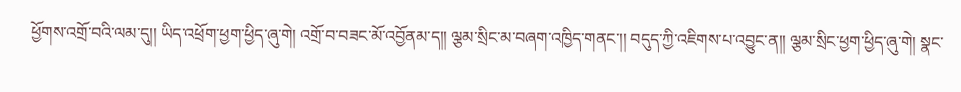ཕྱོགས་འགྲོ་བའི་ལམ་དུ།། ཡིད་འཕྲོག་ཕྱག་ཕྱིད་ཞུ་གེ། འགྲོ་བ་བཟང་མོ་འབྱོནམ་ད།། ལྕམ་སྲིང་མ་བཞག་འཁྱིད་གནང་།། བདུད་ཀྱི་འཇིགས་པ་འབྱུང་ན།། ལྕམ་སྲིང་ཕྱག་ཕྱིད་ཞུ་གེ། སྣང་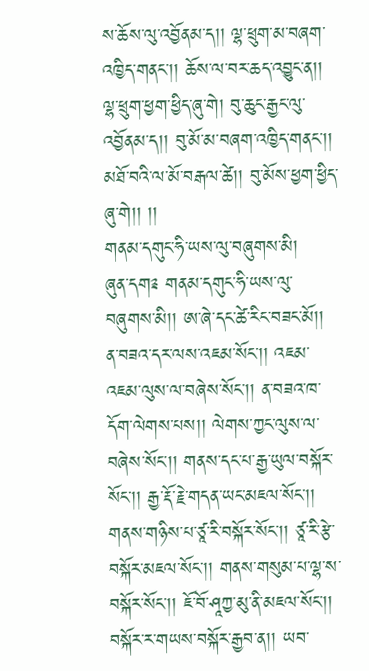ས་ཆོས་ལུ་འབྱོནམ་ད།། ལྷ་ཕྲུག་མ་བཞག་འཁྱིད་གནང་།། ཆོས་ལ་བར་ཆད་འབྱུང་ན།། ལྷ་ཕྲུག་ཕྱག་ཕྱིད་ཞུ་གེ། བུ་ཆུང་རྒྱང་ལུ་འབྱོནམ་ད།། བུ་མོ་མ་བཞག་འཁྱིད་གནང་།། མཐོ་བའི་ལ་མོ་བརྒལ་ཚེ།། བུ་མོས་ཕྱག་ཕྱིད་ཞུ་གེ།། །།
གནམ་དགུང་ཧི་ཡས་ལུ་བཞུགས་མི།
ཞུན་དག༉ གནམ་དགུང་ཧི་ཡས་ལུ་བཞུགས་མི།། ཨ་ཞེ་དང་ཚེ་རིང་བཟང་མོ།། ན་བཟའ་དར་ལས་འཇམ་སོང་།། འཇམ་འཇམ་ལུས་ལ་བཞེས་སོང་།། ན་བཟའ་ཁ་དོག་ལེགས་པས།། ལེགས་ཀྱང་ལུས་ལ་བཞེས་སོང་།། གནས་དང་པ་རྒྱ་ཡུལ་བསྐོར་སོང་།། རྒྱ་རྡོ་རྗེ་གདན་ཡང་མཇལ་སོང་།། གནས་གཉིས་པ་ཙཱ་རི་བསྐོར་སོང་།། ཙཱ་རི་རྩེ་བསྐོར་མཇལ་སོང་།། གནས་གསུམ་པ་ལྷ་ས་བསྐོར་སོང་།། ཇོ་བོ་ཤཱཀྱ་མུ་ནི་མཇལ་སོང་།། བསྐོར་ར་གཡས་བསྐོར་རྒྱབ་ན།། ཡབ་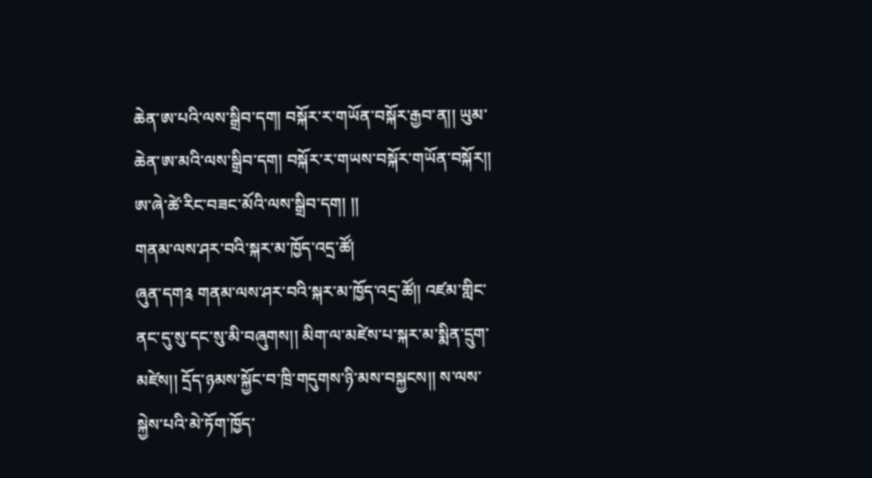ཆེན་ཨ་པའི་ལས་སྒྲིབ་དག། བསྐོར་ར་གཡོན་བསྐོར་རྒྱབ་ན།། ཡུམ་ཆེན་ཨ་མའི་ལས་སྒྲིབ་དག། བསྐོར་ར་གཡས་བསྐོར་གཡོན་བསྐོར།། ཨ་ཞེ་ཚེ་རིང་བཟང་མོའི་ལས་སྒྲིབ་དག། །།
གནམ་ལས་ཤར་བའི་སྐར་མ་ཁྱོད་འདྲ་ཚོ།
ཞུན་དག༉ གནམ་ལས་ཤར་བའི་སྐར་མ་ཁྱོད་འདྲ་ཚོ།། འཛམ་གླིང་ནང་དུ་སུ་དང་སུ་མི་བཞུགས།། མིག་ལ་མཛེས་པ་སྐར་མ་སྨིན་དྲུག་མཛེས།། དྲོད་ཉམས་སྐྱོང་བ་ཁྲི་གདུགས་ཉི་མས་བསྐྱངས།། ས་ལས་སྐྱེས་པའི་མེ་ཏོག་ཁྱོད་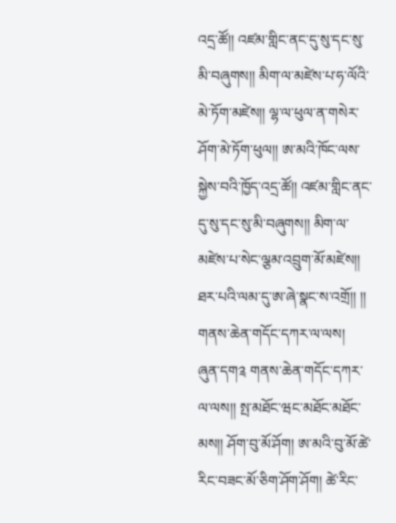འདྲ་ཚོ།། འཛམ་གླིང་ནང་དུ་སུ་དང་སུ་མི་བཞུགས།། མིག་ལ་མཛེས་པ་ཧ་ལོའི་མེ་ཏོག་མཛེས།། ལྷ་ལ་ཕུལ་ན་གསེར་ཤོག་མེ་ཏོག་ཕུལ།། ཨ་མའི་ཁོང་ལས་སྐྱེས་བའི་ཁྱོད་འདྲ་ཚོ།། འཛམ་གླིང་ནང་དུ་སུ་དང་སུ་མི་བཞུགས།། མིག་ལ་མཛེས་པ་སེང་ལྕམ་འབྲུག་མོ་མཛེས།། ཐར་པའི་ལམ་དུ་ཨ་ཞེ་སྣང་ས་འགྲོ།། །།
གནས་ཆེན་གདོང་དཀར་ལ་ལས།
ཞུན་དག༉ གནས་ཆེན་གདོང་དཀར་ལ་ལས།། སྤ་མཐོང་ཝང་མཐོང་མཐོང་མས།། ཤོག་བུ་མོ་ཤོག། ཨ་མའི་བུ་མོ་ཚེ་རིང་བཟང་མོ་ཅིག་ཤོག་ཤོག། ཚེ་རིང་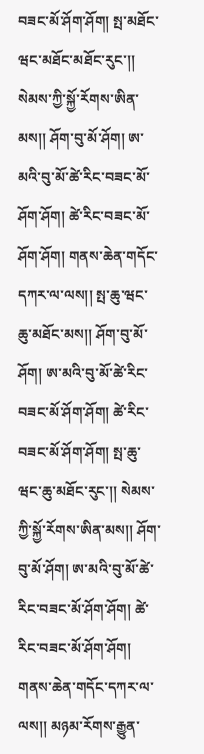བཟང་མོ་ཤོག་ཤོག། སྤ་མཐོང་ཝང་མཐོང་མཐོང་རུང་།། སེམས་ཀྱི་སྐྱོ་རོགས་ཨིན་མས།། ཤོག་བུ་མོ་ཤོག། ཨ་མའི་བུ་མོ་ཚེ་རིང་བཟང་མོ་ཤོག་ཤོག། ཚེ་རིང་བཟང་མོ་ཤོག་ཤོག། གནས་ཆེན་གདོང་དཀར་ལ་ལས།། སྤ་ཆུ་ཝང་ཆུ་མཐོང་མས།། ཤོག་བུ་མོ་ཤོག། ཨ་མའི་བུ་མོ་ཚེ་རིང་བཟང་མོ་ཤོག་ཤོག། ཚེ་རིང་བཟང་མོ་ཤོག་ཤོག། སྤ་ཆུ་ཝང་ཆུ་མཐོང་རུང་།། སེམས་ཀྱི་སྐྱོ་རོགས་ཨིན་མས།། ཤོག་བུ་མོ་ཤོག། ཨ་མའི་བུ་མོ་ཚེ་རིང་བཟང་མོ་ཤོག་ཤོག། ཚེ་རིང་བཟང་མོ་ཤོག་ཤོག། གནས་ཆེན་གདོང་དཀར་ལ་ལས།། མཉམ་རོགས་རྒྱུན་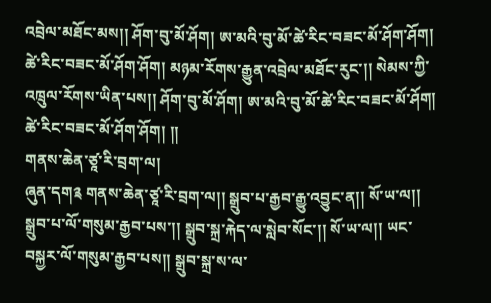འབྲེལ་མཐོང་མས།། ཤོག་བུ་མོ་ཤོག། ཨ་མའི་བུ་མོ་ཚེ་རིང་བཟང་མོ་ཤོག་ཤོག། ཚེ་རིང་བཟང་མོ་ཤོག་ཤོག། མཉམ་རོགས་རྒྱུན་འབྲེལ་མཐོང་རུང་།། སེམས་ཀྱི་འཁྲུལ་རོགས་ཡིན་པས།། ཤོག་བུ་མོ་ཤོག། ཨ་མའི་བུ་མོ་ཚེ་རིང་བཟང་མོ་ཤོག། ཚེ་རིང་བཟང་མོ་ཤོག་ཤོག། །།
གནས་ཆེན་ཙཱ་རི་བྲག་ལ།
ཞུན་དག༉ གནས་ཆེན་ཙཱ་རི་བྲག་ལ།། སྒྲུབ་པ་རྒྱབ་རྒྱུ་འབྱུང་ན།། སོ་ཡ་ལ།། སྒྲུབ་པ་ལོ་གསུམ་རྒྱབ་པས་།། སྒྲུབ་སྐྲ་རྐེད་ལ་སླེབ་སོང་།། སོ་ཡ་ལ།། ཡང་བསྐྱར་ལོ་གསུམ་རྒྱབ་པས།། སྒྲུབ་སྐྲ་ས་ལ་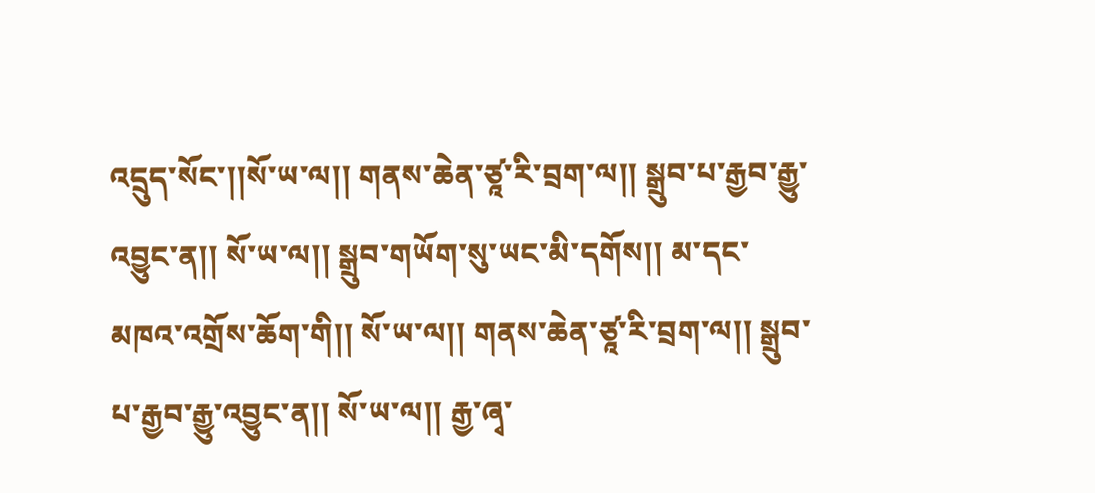འདྲུད་སོང་།།སོ་ཡ་ལ།། གནས་ཆེན་ཙཱ་རི་བྲག་ལ།། སྒྲུབ་པ་རྒྱབ་རྒྱུ་འབྱུང་ན།། སོ་ཡ་ལ།། སྒྲུབ་གཡོག་སུ་ཡང་མི་དགོས།། མ་དང་མཁའ་འགྲོས་ཆོག་གི།། སོ་ཡ་ལ།། གནས་ཆེན་ཙཱ་རི་བྲག་ལ།། སྒྲུབ་པ་རྒྱབ་རྒྱུ་འབྱུང་ན།། སོ་ཡ་ལ།། རྒྱ་ཞྭ་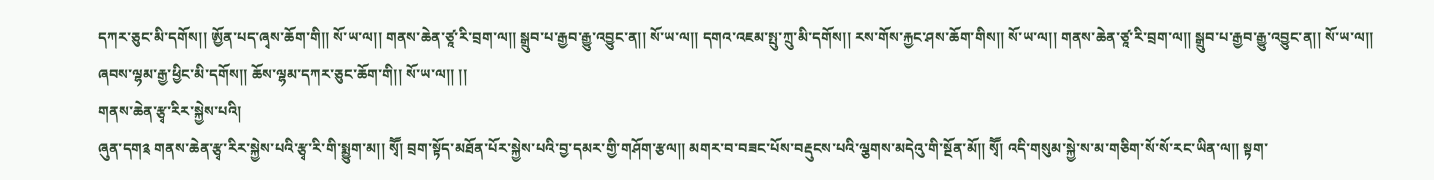དཀར་ཅུང་མི་དགོས།། ཨྱོན་པད་ཞྭས་ཆོག་གི།། སོ་ཡ་ལ།། གནས་ཆེན་ཙཱ་རི་བྲག་ལ།། སྒྲུབ་པ་རྒྱབ་རྒྱུ་འབྱུང་ན།། སོ་ཡ་ལ།། དགའ་འཇམ་སྤུ་ཀྲུ་མི་དགོས།། རས་གོས་རྐྱང་ཤས་ཆོག་གིས།། སོ་ཡ་ལ།། གནས་ཆེན་ཙཱ་རི་བྲག་ལ།། སྒྲུབ་པ་རྒྱབ་རྒྱུ་འབྱུང་ན།། སོ་ཡ་ལ།། ཞབས་ལྷམ་རྒྱ་ཕྱིང་མི་དགོས།། ཆོས་ལྷམ་དཀར་ཅུང་ཆོག་གི།། སོ་ཡ་ལ།། །།
གནས་ཆེན་རྩྭ་རིར་སྐྱེས་པའི།
ཞུན་དག༉ གནས་ཆེན་རྩྭ་རིར་སྐྱེས་པའི་རྩྭ་རི་གི་སྨྱུག་མ།། སྭཽ། བྲག་སྟོད་མཐོན་པོར་སྐྱེས་པའི་བྱ་དམར་གྱི་གཤོག་རྩལ།། མགར་བ་བཟང་པོས་བརྡུངས་པའི་ལྕགས་མདེའུ་གི་སྔོན་མོ།། སྭཽ། འདི་གསུམ་སྐྱེ་ས་མ་གཅིག་སོ་སོ་རང་ཡིན་ལ།། སྟག་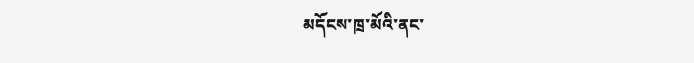མདོངས་ཁྲ་མོའི་ནང་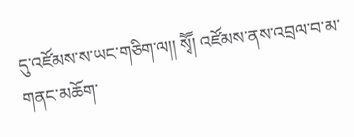དུ་འཛོམས་ས་ཡང་གཅིག་ལ།། སྭཽ། འཛོམས་ནས་འབྲལ་བ་མ་གནང་མཆོག་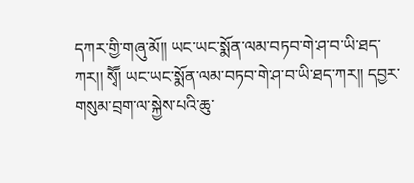དཀར་གྱི་གཞུ་མོ།། ཡང་ཡང་སྨོན་ལམ་བཏབ་གེ་ཤ་བ་ཡི་ཐད་ཀར།། སྭཽ། ཡང་ཡང་སྨོན་ལམ་བཏབ་གེ་ཤ་བ་ཡི་ཐད་ཀར།། དབྱར་གསུམ་བྲག་ལ་སྐྱེས་པའི་ཆུ་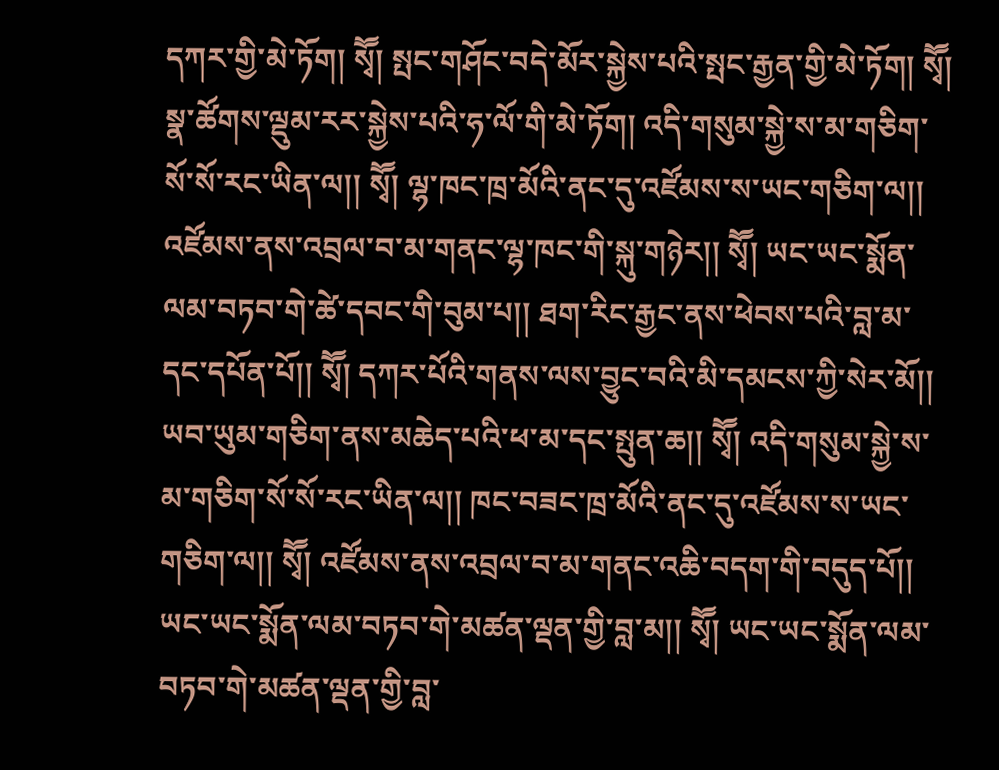དཀར་གྱི་མེ་ཏོག། སྭཽ། སྤང་གཤོང་བདེ་མོར་སྐྱེས་པའི་སྤང་རྒྱན་གྱི་མེ་ཏོག། སྭཽ། སྣ་ཚོགས་ལྡུམ་རར་སྐྱེས་པའི་ཧ་ལོ་གི་མེ་ཏོག། འདི་གསུམ་སྐྱེ་ས་མ་གཅིག་སོ་སོ་རང་ཡིན་ལ།། སྭཽ། ལྷ་ཁང་ཁྲ་མོའི་ནང་དུ་འཛོམས་ས་ཡང་གཅིག་ལ།། འཛོམས་ནས་འབྲལ་བ་མ་གནང་ལྷ་ཁང་གི་སྐུ་གཉེར།། སྭཽ། ཡང་ཡང་སྨོན་ལམ་བཏབ་གེ་ཚེ་དབང་གི་བུམ་པ།། ཐག་རིང་རྒྱང་ནས་ཕེབས་པའི་བླ་མ་དང་དཔོན་པོ།། སྭཽ། དཀར་པོའི་གནས་ལས་བྱུང་བའི་མི་དམངས་ཀྱི་སེར་མོ།། ཡབ་ཡུམ་གཅིག་ནས་མཆེད་པའི་ཕ་མ་དང་སྤུན་ཆ།། སྭཽ། འདི་གསུམ་སྐྱེ་ས་མ་གཅིག་སོ་སོ་རང་ཡིན་ལ།། ཁང་བཟང་ཁྲ་མོའི་ནང་དུ་འཛོམས་ས་ཡང་གཅིག་ལ།། སྭཽ། འཛོམས་ནས་འབྲལ་བ་མ་གནང་འཆི་བདག་གི་བདུད་པོ།། ཡང་ཡང་སྨོན་ལམ་བཏབ་གེ་མཚན་ལྡན་གྱི་བླ་མ།། སྭཽ། ཡང་ཡང་སྨོན་ལམ་བཏབ་གེ་མཚན་ལྡན་གྱི་བླ་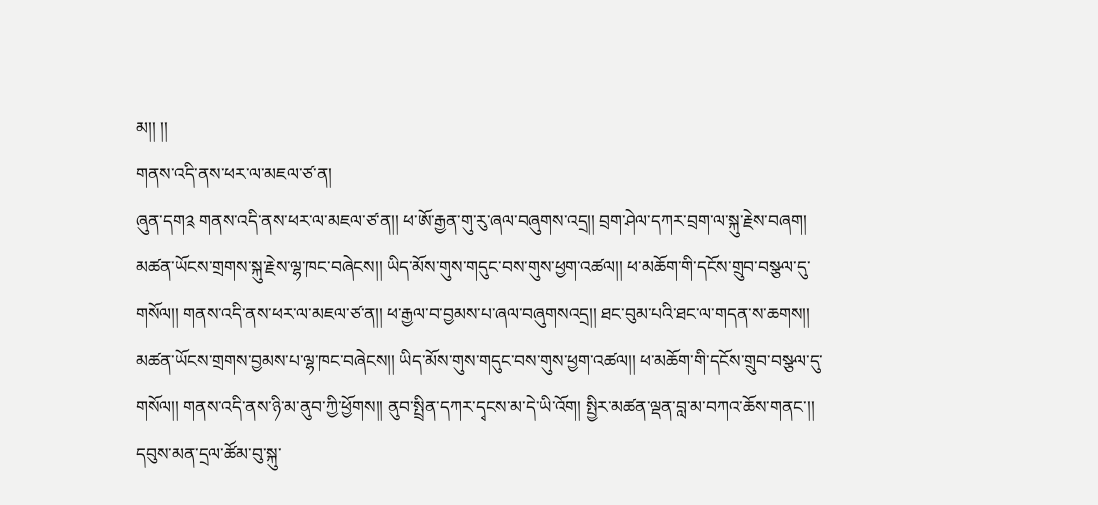མ།། །།
གནས་འདི་ནས་ཕར་ལ་མཇལ་ཙ་ན།
ཞུན་དག༉ གནས་འདི་ནས་ཕར་ལ་མཇལ་ཙ་ན།། ཕ་ཨོ་རྒྱན་གུ་རུ་ཞལ་བཞུགས་འདྲ།། བྲག་ཤེལ་དཀར་བྲག་ལ་སྐུ་རྗེས་བཞག། མཚན་ཡོངས་གྲགས་སྐུ་རྗེས་ལྷ་ཁང་བཞེངས།། ཡིད་མོས་གུས་གདུང་བས་གུས་ཕྱག་འཚལ།། ཕ་མཆོག་གི་དངོས་གྲུབ་བསྩལ་དུ་གསོལ།། གནས་འདི་ནས་ཕར་ལ་མཇལ་ཙ་ན།། ཕ་རྒྱལ་བ་བྱམས་པ་ཞལ་བཞུགསའདྲ།། ཐང་བུམ་པའི་ཐང་ལ་གདན་ས་ཆགས།། མཚན་ཡོངས་གྲགས་བྱམས་པ་ལྷ་ཁང་བཞེངས།། ཡིད་མོས་གུས་གདུང་བས་གུས་ཕྱག་འཚལ།། ཕ་མཆོག་གི་དངོས་གྲུབ་བསྩལ་དུ་གསོལ།། གནས་འདི་ནས་ཉི་མ་ནུབ་ཀྱི་ཕྱོགས།། ནུབ་སྤྲིན་དཀར་དྭངས་མ་དེ་ཡི་འོག། སྤྱིར་མཚན་ལྡན་བླ་མ་བཀའ་ཆོས་གནང་།། དབུས་མན་དྲལ་ཚོམ་བུ་སྐུ་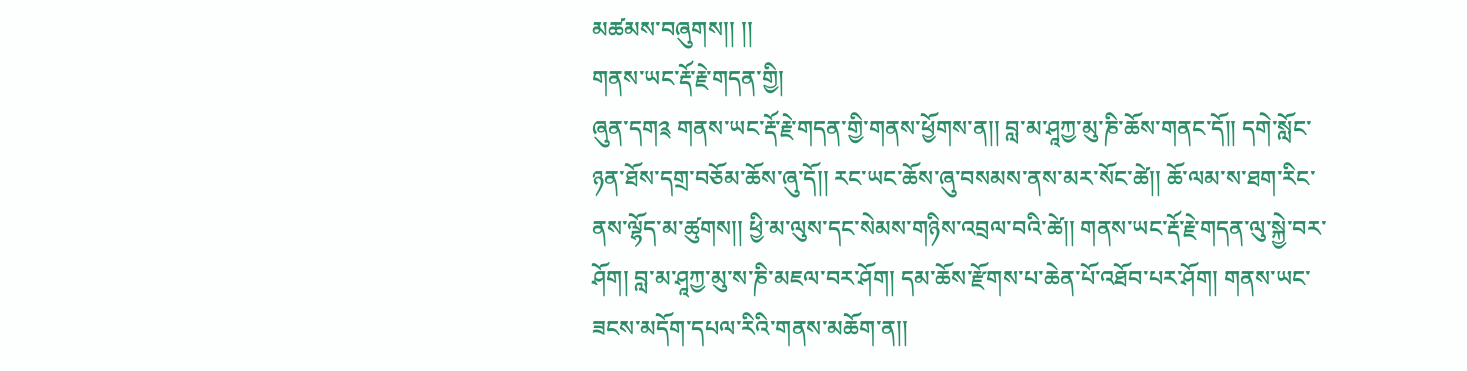མཚམས་བཞུགས།། །།
གནས་ཡང་རྡོ་རྗེ་གདན་གྱི།
ཞུན་དག༉ གནས་ཡང་རྡོ་རྗེ་གདན་གྱི་གནས་ཕྱོགས་ན།། བླ་མ་ཤཱཀྱ་མུ་ཎི་ཆོས་གནང་དོ།། དགེ་སློང་ཉན་ཐོས་དགྲ་བཅོམ་ཆོས་ཞུ་དོ།། རང་ཡང་ཆོས་ཞུ་བསམས་ནས་མར་སོང་ཚེ།། ཆོ་ལམ་ས་ཐག་རིང་ནས་ལྷོད་མ་ཚུགས།། ཕྱི་མ་ལུས་དང་སེམས་གཉིས་འབྲལ་བའི་ཚེ།། གནས་ཡང་རྡོ་རྗེ་གདན་ལུ་སྐྱེ་བར་ཤོག། བླ་མ་ཤཱཀྱ་མུ་ས་ཎི་མཇལ་བར་ཤོག། དམ་ཆོས་རྫོགས་པ་ཆེན་པོ་འཐོབ་པར་ཤོག། གནས་ཡང་ཟངས་མདོག་དཔལ་རིའི་གནས་མཆོག་ན།།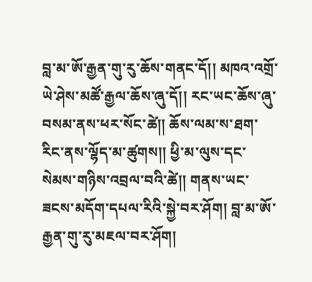བླ་མ་ཨོ་རྒྱན་གུ་རུ་ཆོས་གནང་དོ།། མཁའ་འགྲོ་ཡེ་ཤེས་མཚོ་རྒྱལ་ཆོས་ཞུ་དོ།། རང་ཡང་ཆོས་ཞུ་བསམ་ནས་ཕར་སོང་ཚེ།། ཆོས་ལམ་ས་ཐག་རིང་ནས་ལྷོད་མ་ཚུགས།། ཕྱི་མ་ལུས་དང་སེམས་གཉིས་འབྲལ་བའི་ཚེ།། གནས་ཡང་ཟངས་མདོག་དཔལ་རིའི་སྐྱེ་བར་ཤོག། བླ་མ་ཨོ་རྒྱན་གུ་རུ་མཇལ་བར་ཤོག།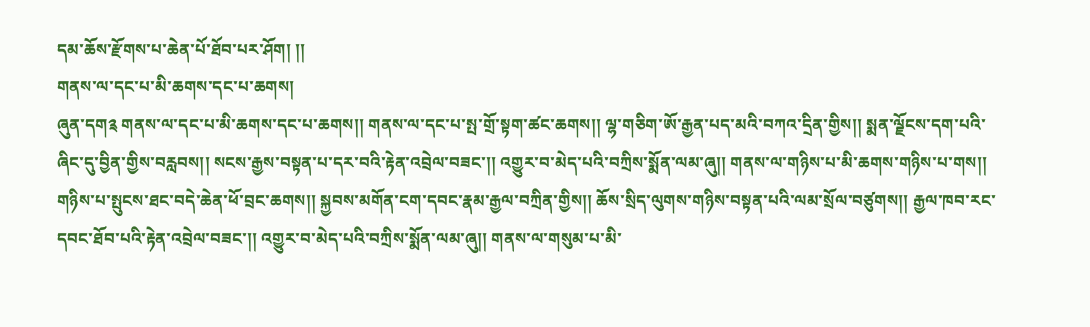དམ་ཆོས་རྫོགས་པ་ཆེན་པོ་ཐོབ་པར་ཤོག། །།
གནས་ལ་དང་པ་མི་ཆགས་དང་པ་ཆགས།
ཞུན་དག༉ གནས་ལ་དང་པ་མི་ཆགས་དང་པ་ཆགས།། གནས་ལ་དང་པ་སྤ་གྲོ་སྟག་ཚང་ཆགས།། ལྷ་གཅིག་ཨོ་རྒྱན་པད་མའི་བཀའ་དྲིན་གྱིས།། སྨན་ལྗོངས་དག་པའི་ཞིང་དུ་བྱིན་གྱིས་བརླབས།། སངས་རྒྱས་བསྟན་པ་དར་བའི་རྟེན་འབྲེལ་བཟང་།། འགྱུར་བ་མེད་པའི་བཀྲིས་སྨོན་ལམ་ཞུ།། གནས་ལ་གཉིས་པ་མི་ཆགས་གཉིས་པ་གས།། གཉིས་པ་སྤུངས་ཐང་བདེ་ཆེན་ཕོ་བྲང་ཆགས།། སྐྱབས་མགོན་ངག་དབང་རྣམ་རྒྱལ་བཀྲིན་གྱིས།། ཆོས་སྲིད་ལུགས་གཉིས་བསྟན་པའི་ལམ་སྲོལ་བཙུགས།། རྒྱལ་ཁབ་རང་དབང་ཐོབ་པའི་རྟེན་འབྲེལ་བཟང་།། འགྱུར་བ་མེད་པའི་བཀྲིས་སྨོན་ལམ་ཞུ།། གནས་ལ་གསུམ་པ་མི་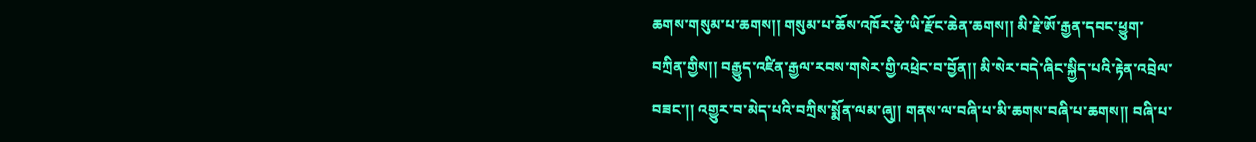ཆགས་གསུམ་པ་ཆགས།། གསུམ་པ་ཆོས་འཁོར་རྩེ་ཡི་རྫོང་ཆེན་ཆགས།། མི་རྗེ་ཨོ་རྒྱན་དབང་ཕྱུག་བཀྲིན་གྱིས།། བརྒྱུད་འཛིན་རྒྱལ་རབས་གསེར་གྱི་འཕྲེང་བ་བྱོན།། མི་སེར་བདེ་ཞིང་སྐྱིད་པའི་རྟེན་འབྲེལ་བཟང་།། འགྱུར་བ་མེད་པའི་བཀྲིས་སྨོན་ལམ་ཞུ།། གནས་ལ་བཞི་པ་མི་ཆགས་བཞི་པ་ཆགས།། བཞི་པ་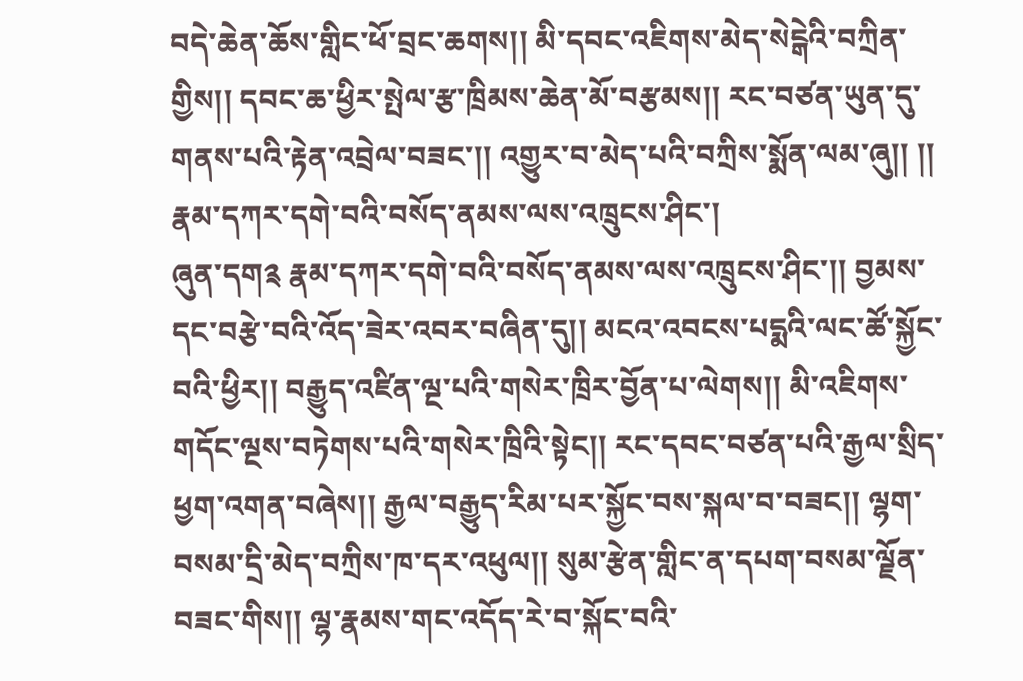བདེ་ཆེན་ཆོས་གླིང་ཕོ་བྲང་ཆགས།། མི་དབང་འཇིགས་མེད་སེངྒེའི་བཀྲིན་གྱིས།། དབང་ཆ་ཕྱིར་སྤེལ་རྩ་ཁྲིམས་ཆེན་མོ་བརྩམས།། རང་བཙན་ཡུན་དུ་གནས་པའི་རྟེན་འབྲེལ་བཟང་།། འགྱུར་བ་མེད་པའི་བཀྲིས་སྨོན་ལམ་ཞུ།། །།
རྣམ་དཀར་དགེ་བའི་བསོད་ནམས་ལས་འཁྲུངས་ཤིང་།
ཞུན་དག༉ རྣམ་དཀར་དགེ་བའི་བསོད་ནམས་ལས་འཁྲུངས་ཤིང་།། བྱམས་དང་བརྩེ་བའི་འོད་ཟེར་འབར་བཞིན་དུ།། མངའ་འབངས་པདྨའི་ལང་ཚོ་སྐྱོང་བའི་ཕྱིར།། བརྒྱུད་འཛིན་ལྔ་པའི་གསེར་ཁྲིར་བྱོན་པ་ལེགས།། མི་འཇིགས་གདོང་ལྔས་བཏེགས་པའི་གསེར་ཁྲིའི་སྟེང།། རང་དབང་བཙན་པའི་རྒྱལ་སྲིད་ཕྱག་འགན་བཞེས།། རྒྱལ་བརྒྱུད་རིམ་པར་སྐྱོང་བས་སྐལ་བ་བཟང།། ལྷག་བསམ་དྲི་མེད་བཀྲིས་ཁ་དར་འཕུལ།། སུམ་རྩེན་གླིང་ན་དཔག་བསམ་ལྗོན་བཟང་གིས།། ལྷ་རྣམས་གང་འདོད་རེ་བ་སྐོང་བའི་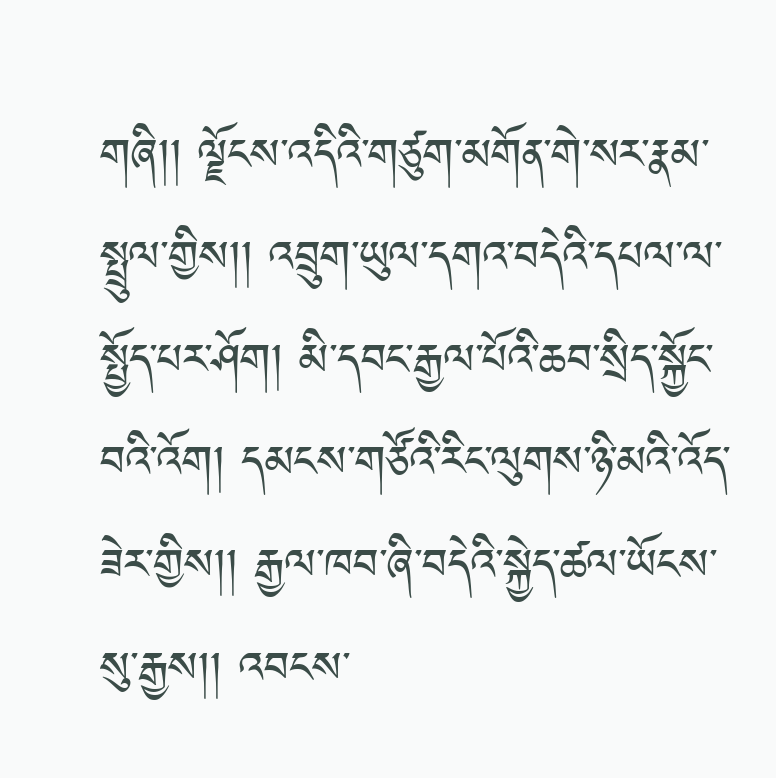གཞི།། ལྗོངས་འདིའི་གཙུག་མགོན་གེ་སར་རྣམ་སྤྲུལ་གྱིས།། འབྲུག་ཡུལ་དགའ་བདེའི་དཔལ་ལ་སྤྱོད་པར་ཤོག། མི་དབང་རྒྱལ་པོའི་ཆབ་སྲིད་སྐྱོང་བའི་འོག། དམངས་གཙོའི་རིང་ལུགས་ཉི་མའི་འོད་ཟེར་གྱིས།། རྒྱལ་ཁབ་ཞི་བདེའི་སྐྱེད་ཚལ་ཡོངས་སུ་རྒྱས།། འབངས་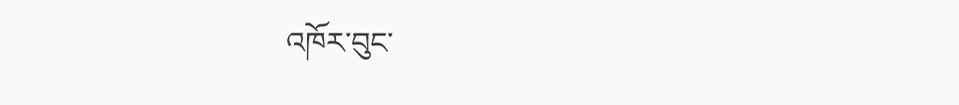འཁོར་བུང་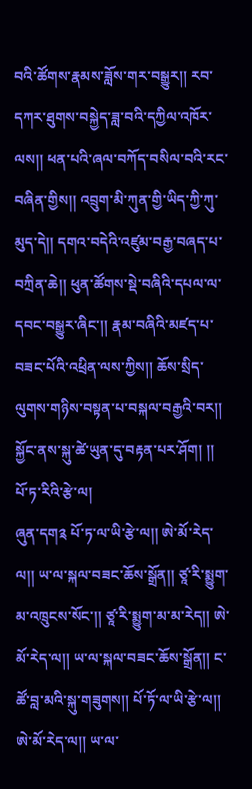བའི་ཚོགས་རྣམས་ཟློས་གར་བསྒྱུར།། རབ་དཀར་ཐུགས་བསྐྱེད་ཟླ་བའི་དཀྱིལ་འཁོར་ལས།། ཕན་པའི་ཞལ་བཀོད་བསིལ་བའི་རང་བཞིན་གྱིས།། འབྲུག་མི་ཀུན་གྱི་ཡིད་ཀྱི་ཀུ་མུད་དེ།། དགའ་བདེའི་འཛུམ་བརྒྱ་བཞད་པ་བཀྲིན་ཆེ།། ཕུན་ཚོགས་སྡེ་བཞིའི་དཔལ་ལ་དབང་བསྒྱུར་ཞིང་།། རྣམ་བཞིའི་མཛད་པ་བཟང་པོའི་འཕྲིན་ལས་ཀྱིས།། ཆོས་སྲིད་ལུགས་གཉིས་བསྟན་པ་བསྐལ་བརྒྱའི་བར།། སྐྱོང་ནས་སྐུ་ཚེ་ཡུན་དུ་བརྟན་པར་ཤོག། །།
པོ་ཏ་རིའི་རྩེ་ལ།
ཞུན་དག༉ པོ་ཏ་ལ་ཡི་རྩེ་ལ།། ཨེ་མོ་རེད་ལ།། ཡ་ལ་སྐལ་བཟང་ཆོས་སྒྲོན།། ཙཱ་རི་སྨྱུག་མ་འཁྲུངས་སོང་།། ཙཱ་རི་སྨྱུག་མ་མ་རེད།། ཨེ་མོ་རེད་ལ།། ཡ་ལ་སྐལ་བཟང་ཆོས་སྒྲོན།། ང་ཚོ་བླ་མའི་སྐུ་གཟུགས།། པོ་ཏོ་ལ་ཡི་རྩེ་ལ།། ཨེ་མོ་རེད་ལ།། ཡ་ལ་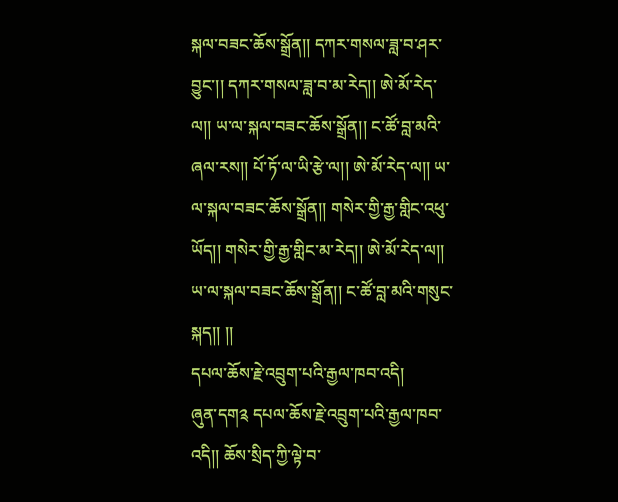སྐལ་བཟང་ཆོས་སྒྲོན།། དཀར་གསལ་ཟླ་བ་ཤར་བྱུང་།། དཀར་གསལ་ཟླ་བ་མ་རེད།། ཨེ་མོ་རེད་ལ།། ཡ་ལ་སྐལ་བཟང་ཆོས་སྒྲོན།། ང་ཚོ་བླ་མའི་ཞལ་རས།། པོ་ཏོ་ལ་ཡི་རྩེ་ལ།། ཨེ་མོ་རེད་ལ།། ཡ་ལ་སྐལ་བཟང་ཆོས་སྒྲོན།། གསེར་གྱི་རྒྱ་གླིང་འཕུ་ཡོད།། གསེར་གྱི་རྒྱ་གླིང་མ་རེད།། ཨེ་མོ་རེད་ལ།། ཡ་ལ་སྐལ་བཟང་ཆོས་སྒྲོན།། ང་ཚོ་བླ་མའི་གསུང་སྐད།། །།
དཔལ་ཆོས་རྗེ་འབྲུག་པའི་རྒྱལ་ཁབ་འདི།
ཞུན་དག༉ དཔལ་ཆོས་རྗེ་འབྲུག་པའི་རྒྱལ་ཁབ་འདི།། ཆོས་སྲིད་ཀྱི་ལྟེ་བ་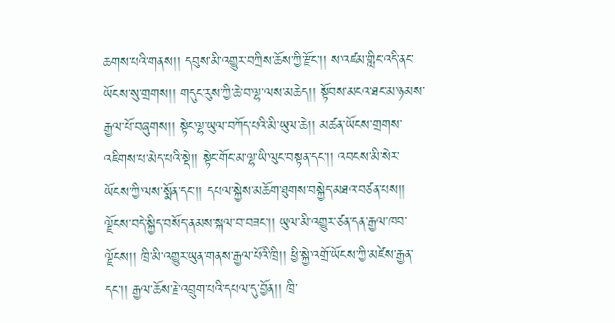ཆགས་པའི་གནས།། དབུས་མི་འགྱུར་བཀྲིས་ཆོས་ཀྱི་རྫོང་།། ས་འཛམ་གླིང་འདི་ནང་ཡོངས་སུ་གྲགས།། གདུང་རུས་ཀྱི་ཆེ་བ་ལྷ་ལས་མཆེད།། སྟོབས་མངའ་ཐང་མ་ཉམས་རྒྱལ་པོ་བཞུགས།། སྟེང་ལྷ་ཡུལ་བཀོད་པའི་མི་ཡུལ་ཆེ།། མཚན་ཡོངས་གྲགས་འཇིགས་པ་མེད་པའི་སྡེ།། སྟེང་གོང་མ་ལྷ་ཡི་ལུང་བསྟན་དང་།། འབངས་མི་སེར་ཡོངས་ཀྱི་ལས་སྨོན་དང་།། དཔལ་སྐྱེས་མཆོག་ཐུགས་བསྐྱེད་མཐའ་བཙན་པས།། ལྗོངས་བདེ་སྐྱིད་བསོད་ནམས་སྐལ་བ་བཟང་།། ཡུལ་མི་འགྱུར་ཙན་དན་རྒྱལ་ཁབ་ལྗོངས།། ཁྲི་མི་འགྱུར་ཡུན་གནས་རྒྱལ་པོའི་ཁྲི།། ཕྱི་སྐྱེ་འགྲོ་ཡོངས་ཀྱི་མཛེས་རྒྱན་དང་།། རྒྱལ་ཆོས་རྗེ་འབྲུག་པའི་དཔལ་དུ་བྱོན།། ཁྲི་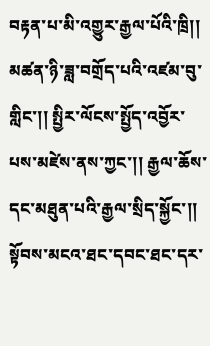བརྟན་པ་མི་འགྱུར་རྒྱལ་པོའི་ཁྲི།། མཚན་ཉི་ཟླ་བགྲོད་པའི་འཛམ་བུ་གླིང་།། སྤྱིར་ལོངས་སྤྱོད་འབྱོར་པས་མཛེས་ནས་ཀྱང་།། རྒྱལ་ཆོས་དང་མཐུན་པའི་རྒྱལ་སྲིད་སྐྱོང་།། སྟོབས་མངའ་ཐང་དབང་ཐང་དར་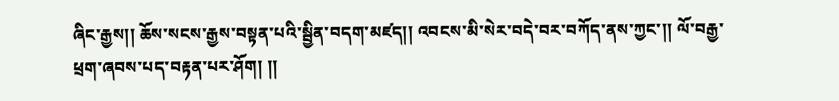ཞིང་རྒྱས།། ཆོས་སངས་རྒྱས་བསྟན་པའི་སྦྱིན་བདག་མཛད།། འབངས་མི་སེར་བདེ་བར་བཀོད་ནས་ཀྱང་།། ལོ་བརྒྱ་ཕྲག་ཞབས་པད་བརྟན་པར་ཤོག། །།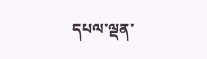དཔལ་ལྡན་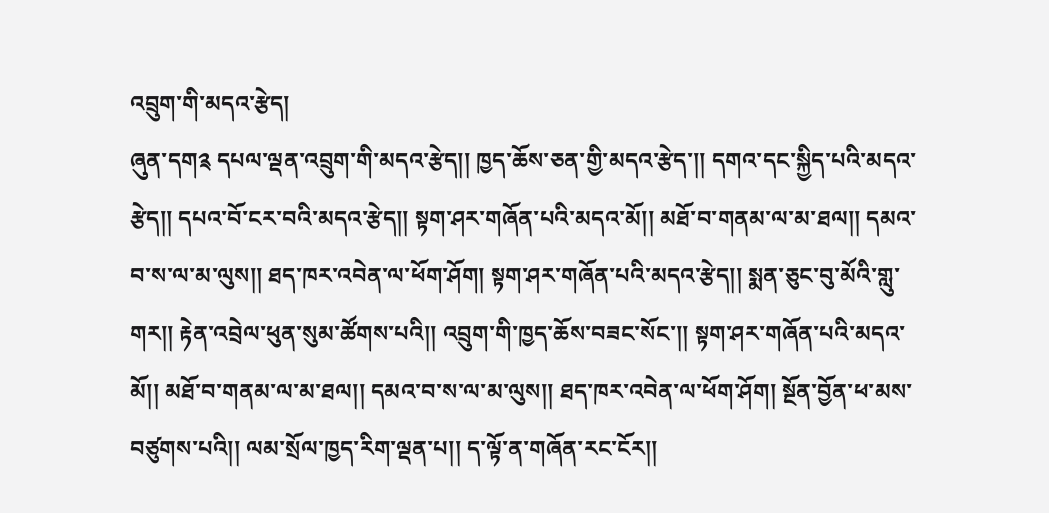འབྲུག་གི་མདའ་རྩེད།
ཞུན་དག༉ དཔལ་ལྡན་འབྲུག་གི་མདའ་རྩེད།། ཁྱད་ཆོས་ཅན་གྱི་མདའ་རྩེད་།། དགའ་དང་སྐྱིད་པའི་མདའ་རྩེད།། དཔའ་བོ་ངར་བའི་མདའ་རྩེད།། སྟག་ཤར་གཞོན་པའི་མདའ་མོ།། མཐོ་བ་གནམ་ལ་མ་ཐལ།། དམའ་བ་ས་ལ་མ་ལུས།། ཐད་ཁར་འབེན་ལ་ཕོག་ཤོག། སྟག་ཤར་གཞོན་པའི་མདའ་རྩེད།། སྨན་ཅུང་བུ་མོའི་གླུ་གར།། རྟེན་འབྲེལ་ཕུན་སུམ་ཚོགས་པའི།། འབྲུག་གི་ཁྱད་ཆོས་བཟང་སོང་།། སྟག་ཤར་གཞོན་པའི་མདའ་མོ།། མཐོ་བ་གནམ་ལ་མ་ཐལ།། དམའ་བ་ས་ལ་མ་ལུས།། ཐད་ཁར་འབེན་ལ་ཕོག་ཤོག། སྔོན་བྱོན་ཕ་མས་བཙུགས་པའི།། ལམ་སྲོལ་ཁྱད་རིག་ལྡན་པ།། ད་ལྟོ་ན་གཞོན་རང་ངོར།།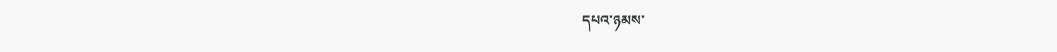དཔའ་ཉམས་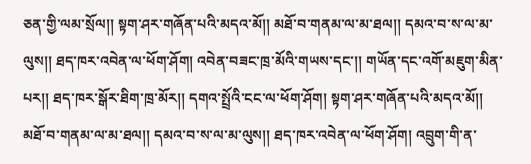ཅན་གྱི་ལམ་སྲོལ།། སྟག་ཤར་གཞོན་པའི་མདའ་མོ།། མཐོ་བ་གནམ་ལ་མ་ཐལ།། དམའ་བ་ས་ལ་མ་ལུས།། ཐད་ཁར་འབེན་ལ་ཕོག་ཤོག། འབེན་བཟང་ཁྲ་མོའི་གཡས་དང་།། གཡོན་དང་འགོ་མཇུག་མིན་པར།། ཐད་ཁར་སྒོར་ཐིག་ཁྲ་མོར།། དགའ་སྤྲོའི་ངང་ལ་ཕོག་ཤོག། སྟག་ཤར་གཞོན་པའི་མདའ་མོ།། མཐོ་བ་གནམ་ལ་མ་ཐལ།། དམའ་བ་ས་ལ་མ་ལུས།། ཐད་ཁར་འབེན་ལ་ཕོག་ཤོག། འབྲུག་གི་ན་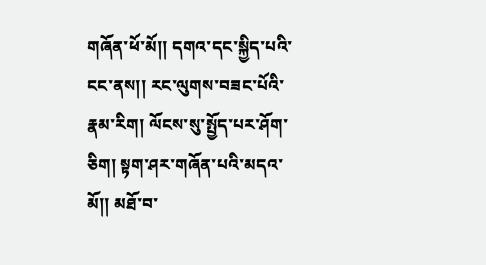གཞོན་ཕོ་མོ།། དགའ་དང་སྐྱིད་པའི་ངང་ནས།། རང་ལུགས་བཟང་པོའི་རྣམ་རིག། ལོངས་སུ་སྤྱོད་པར་ཤོག་ཅིག། སྟག་ཤར་གཞོན་པའི་མདའ་མོ།། མཐོ་བ་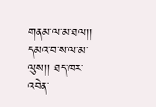གནམ་ལ་མ་ཐལ།། དམའ་བ་ས་ལ་མ་ལུས།། ཐད་ཁར་འབེན་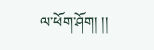ལ་ཕོག་ཤོག། །།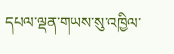དཔལ་ལྡན་གཡས་སུ་འཁྱིལ་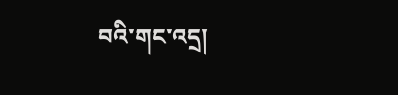བའི་གང་འདྲ།